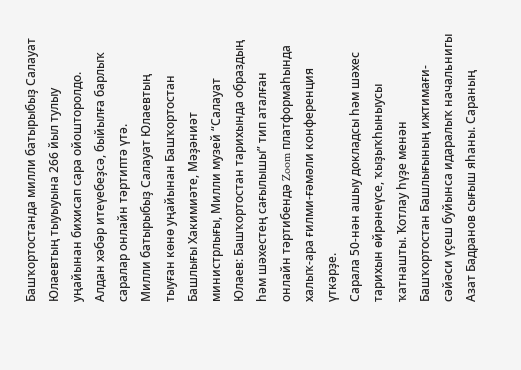Башҡортостанда милли батырыбыҙ Салауат Юлаевтың тыуыуына 266 йыл тулыу уңайынан бихисап сара ойошторолдо. Алдан хәбәр итеүебеҙсә, быйылға барлыҡ саралар онлайн тәртиптә үтә.
Милли батырыбыҙ Салауат Юлаевтың тыуған көнө уңайынан Башҡортостан Башлығы Хакимиәте, Мәҙәниәт министрлығы, Милли музей “Салауат Юлаев: Башҡортостан тарихында образдың һәм шәхестең сағылышы” тип аталған онлайн тәртибендә Zoom платформаһында халыҡ-ара ғилми-ғәмәли конференция үткәрҙе.
Сарала 50-нән ашыу докладсы һәм шәхес тарихын өйрәнеүсе, ҡыҙыҡһыныусы ҡатнашты. Ҡотлау һүҙе менән Башҡортостан Башлығының ижтимағи-сәйәси үҫеш буйынса идаралыҡ начальнигы Азат Бадранов сығыш яһаны. Сараның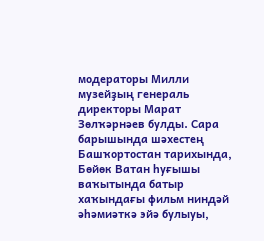модераторы Милли музейҙың генераль директоры Марат Зөлҡәрнәев булды. Сара барышында шәхестең Башҡортостан тарихында, Бөйөк Ватан һуғышы ваҡытында батыр хаҡындағы фильм ниндәй әһәмиәткә эйә булыуы,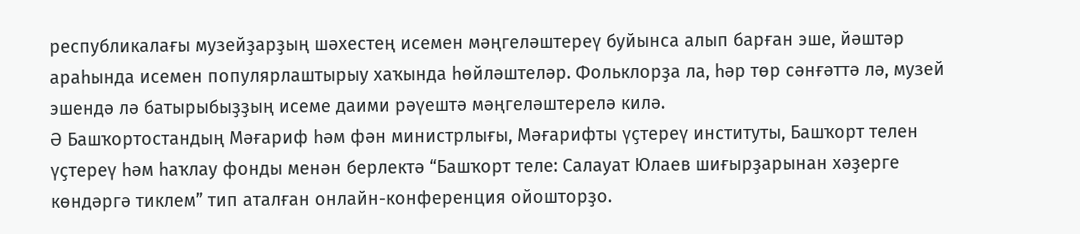республикалағы музейҙарҙың шәхестең исемен мәңгеләштереү буйынса алып барған эше, йәштәр араһында исемен популярлаштырыу хаҡында һөйләштеләр. Фольклорҙа ла, һәр төр сәнғәттә лә, музей эшендә лә батырыбыҙҙың исеме даими рәүештә мәңгеләштерелә килә.
Ә Башҡортостандың Мәғариф һәм фән министрлығы, Мәғарифты үҫтереү институты, Башҡорт телен үҫтереү һәм һаҡлау фонды менән берлектә “Башҡорт теле: Салауат Юлаев шиғырҙарынан хәҙерге көндәргә тиклем” тип аталған онлайн-конференция ойошторҙо.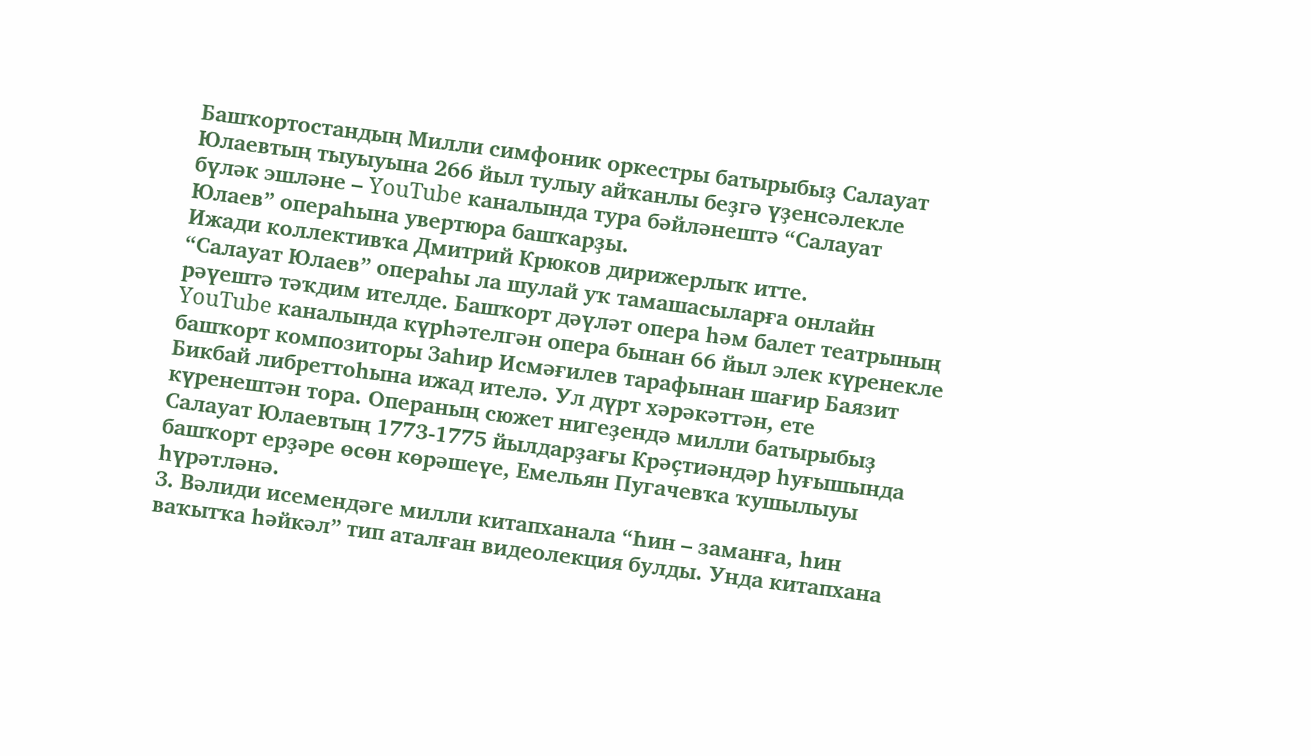Башҡортостандың Милли симфоник оркестры батырыбыҙ Салауат Юлаевтың тыуыуына 266 йыл тулыу айҡанлы беҙгә үҙенсәлекле бүләк эшләне – YouTube каналында тура бәйләнештә “Салауат Юлаев” операһына увертюра башҡарҙы.
Ижади коллективҡа Дмитрий Крюков дирижерлыҡ итте.
“Салауат Юлаев” операһы ла шулай уҡ тамашасыларға онлайн рәүештә тәҡдим ителде. Башҡорт дәүләт опера һәм балет театрының YouTube каналында күрһәтелгән опера бынан 66 йыл элек күренекле башҡорт композиторы Заһир Исмәғилев тарафынан шағир Баязит Бикбай либреттоһына ижад ителә. Ул дүрт хәрәкәттән, ете күренештән тора. Операның сюжет нигеҙендә милли батырыбыҙ Салауат Юлаевтың 1773-1775 йылдарҙағы Крәҫтиәндәр һуғышында башҡорт ерҙәре өсөн көрәшеүе, Емельян Пугачевҡа ҡушылыуы һүрәтләнә.
З. Вәлиди исемендәге милли китапханала “Һин – заманға, һин ваҡытҡа һәйкәл” тип аталған видеолекция булды. Унда китапхана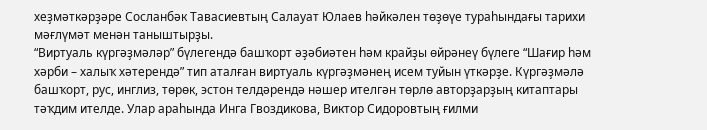хеҙмәткәрҙәре Сосланбәк Тавасиевтың Салауат Юлаев һәйкәлен төҙөүе тураһындағы тарихи мәғлүмәт менән таныштырҙы.
“Виртуаль күргәҙмәләр” бүлегендә башҡорт әҙәбиәтен һәм крайҙы өйрәнеү бүлеге “Шағир һәм хәрби – халыҡ хәтерендә” тип аталған виртуаль күргәҙмәнең исем туйын үткәрҙе. Күргәҙмәлә башҡорт, рус, инглиз, төрөк, эстон телдәрендә нәшер ителгән төрлө авторҙарҙың китаптары тәҡдим ителде. Улар араһында Инга Гвоздикова, Виктор Сидоровтың ғилми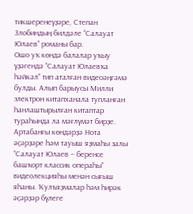тикшеренеүҙәре, Степан Злобиндың билдәле “Салауат Юлаев” романы бар.
Ошо уҡ көндә балалар уҡыу үҙәгендә “Салауат Юлаевҡа һәйкәл” тип аталған видеоәңгәмә булды. Алып барыусы Милли электрон китапханала тупланған һанлаштырылған китаптар тураһында ла мәғлүмәт бирҙе.
Артабанғы көндәрҙә Нота әҫәрҙәре һәм тауыш яҙмаһы залы “Салауат Юлаев – беренсе башҡорт классик операһы” видеолекцияһы менән сығыш яһаны. Ҡулъяҙмалар һәм һирәк әҫәрҙәр бүлеге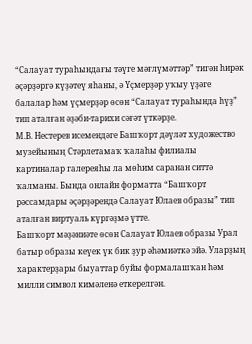“Салауат тураһындағы тәүге мәғлүмәттәр” тигән һирәк әҫәрҙәргә күҙәтеү яһаны, ә Үҫмерҙәр уҡыу үҙәге балалар һәм үҫмерҙәр өсөн “Салауат тураһында һүҙ” тип аталған әҙәби-тарихи сәғәт үткәрҙе.
М.В. Нестерев исемендәге Башҡорт дәүләт художество музейының Стәрлетамаҡ ҡалаһы филиалы картиналар галереяһы ла мөһим саранан ситтә ҡалманы. Бында онлайн форматта “Башҡорт рәссамдары әҫәрҙәрендә Салауат Юлаев образы” тип аталған виртуаль күргәҙмә үтте.
Башҡорт мәҙәниәте өсөн Салауат Юлаев образы Урал батыр образы кеүек үк бик ҙур әһәмиәткә эйә. Уларҙың характерҙары быуаттар буйы формалашҡан һәм милли символ кимәленә еткерелгән.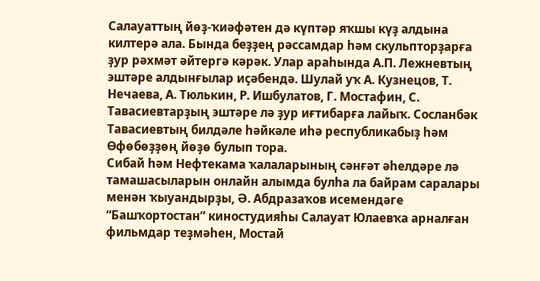Салауаттың йөҙ-ҡиәфәтен дә күптәр яҡшы күҙ алдына килтерә ала. Бында беҙҙең рәссамдар һәм скульпторҙарға ҙур рәхмәт әйтергә кәрәк. Улар араһында А.П. Лежневтың эштәре алдынғылар иҫәбендә. Шулай уҡ А. Кузнецов, Т. Нечаева, А. Тюлькин, Р. Ишбулатов, Г. Мостафин, С. Тавасиевтарҙың эштәре лә ҙур иғтибарға лайыҡ. Сосланбәк Тавасиевтың билдәле һәйкәле иһә республикабыҙ һәм Өфөбөҙҙөң йөҙө булып тора.
Сибай һәм Нефтекама ҡалаларының сәнғәт әһелдәре лә тамашасыларын онлайн алымда булһа ла байрам саралары менән ҡыуандырҙы, Ә. Абдразаҡов исемендәге “Башҡортостан” киностудияһы Салауат Юлаевҡа арналған фильмдар теҙмәһен, Мостай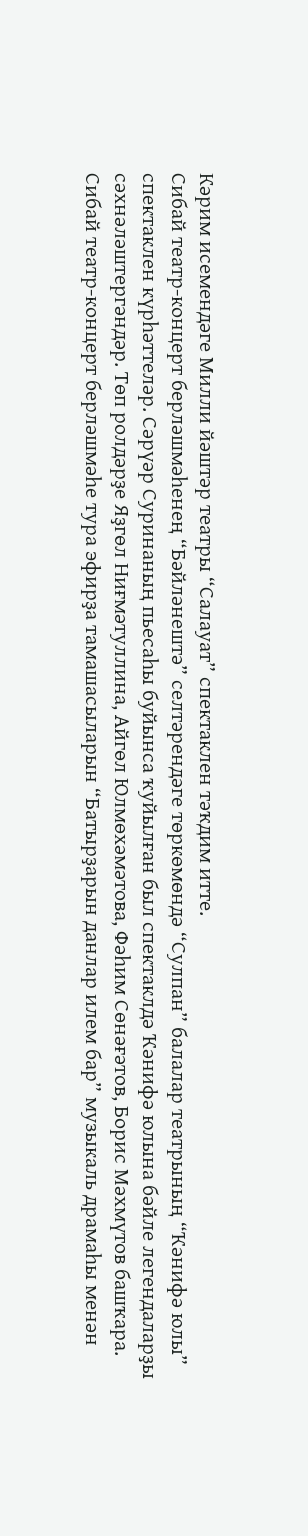Кәрим исемендәге Милли йәштәр театры “Салауат” спектаклен тәҡдим итте.
Сибай театр-концерт берләшмәһенең “Бәйләнештә” селтәрендәге төркөмөндә “Сулпан” балалар театрының “Ҡәнифә юлы” спектаклен күрһәттеләр. Сәрүәр Суринаның пьесаһы буйынса ҡуйылған был спектаклдә Ҡәнифә юлына бәйле легендаларҙы сәхнәләштергәндәр. Төп ролдәрҙе Яҙгөл Ниғмәтуллина, Айгөл Юлмөхәмәтова, Фәһим Сөнәғәтов, Борис Мәхмүтов башҡара.
Сибай театр-концерт берләшмәһе тура эфирҙа тамашасыларын “Батырҙарын данлар илем бар” музыкаль драмаһы менән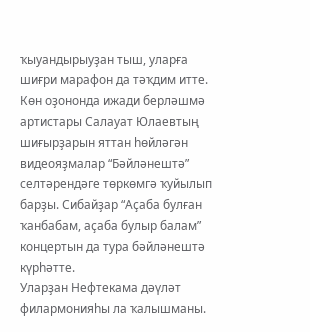ҡыуандырыуҙан тыш, уларға шиғри марафон да тәҡдим итте. Көн оҙононда ижади берләшмә артистары Салауат Юлаевтың шиғырҙарын яттан һөйләгән видеояҙмалар “Бәйләнештә” селтәрендәге төркөмгә ҡуйылып барҙы. Сибайҙар “Аҫаба булған ҡанбабам, аҫаба булыр балам” концертын да тура бәйләнештә күрһәтте.
Уларҙан Нефтекама дәүләт филармонияһы ла ҡалышманы.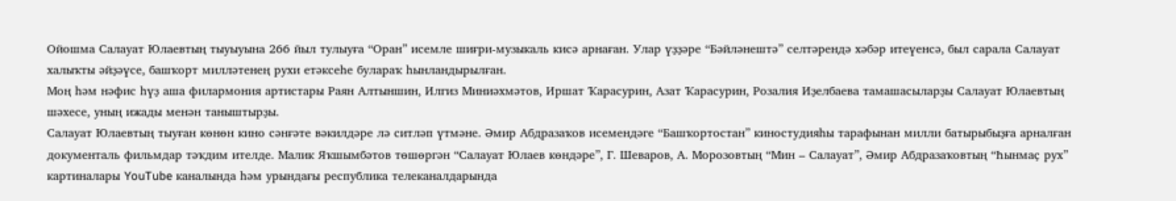Ойошма Салауат Юлаевтың тыуыуына 266 йыл тулыуға “Оран” исемле шиғри-музыкаль кисә арнаған. Улар үҙҙәре “Бәйләнештә” селтәрендә хәбәр итеүенсә, был сарала Салауат халыҡты әйҙәүсе, башҡорт милләтенең рухи етәксеһе булараҡ һынландырылған.
Моң һәм нәфис һүҙ аша филармония артистары Раян Алтыншин, Илгиз Миниәхмәтов, Иршат Ҡарасурин, Азат Ҡарасурин, Розалия Иҙелбаева тамашасыларҙы Салауат Юлаевтың шәхесе, уның ижады менән таныштырҙы.
Салауат Юлаевтың тыуған көнөн кино сәнғәте вәкилдәре лә ситләп үтмәне. Әмир Абдразаҡов исемендәге “Башҡортостан” киностудияһы тарафынан милли батырыбыҙға арналған документаль фильмдар тәҡдим ителде. Малик Яҡшымбәтов төшөргән “Салауат Юлаев көндәре”, Г. Шеваров, А. Морозовтың “Мин – Салауат”, Әмир Абдразаҡовтың “Һынмаҫ рух” картиналары YouTube каналында һәм урындағы республика телеканалдарында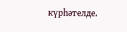күрһәтелде.